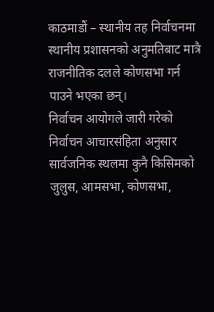काठमाडौं – स्थानीय तह निर्वाचनमा स्थानीय प्रशासनको अनुमतिबाट मात्रै राजनीतिक दलले कोणसभा गर्न पाउने भएका छन्।
निर्वाचन आयोगले जारी गरेको निर्वाचन आचारसंहिता अनुसार सार्वजनिक स्थलमा कुनै किसिमको जुलुस, आमसभा, कोणसभा,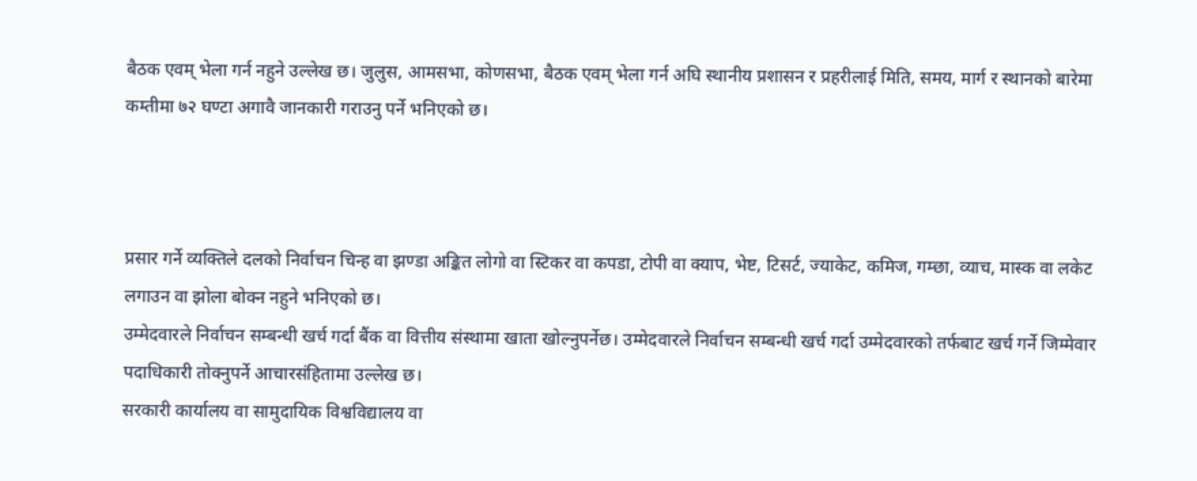बैठक एवम् भेला गर्न नहुने उल्लेख छ। जुलुस, आमसभा, कोणसभा, बैठक एवम् भेला गर्न अघि स्थानीय प्रशासन र प्रहरीलाई मिति, समय, मार्ग र स्थानको बारेमा कम्तीमा ७२ घण्टा अगावै जानकारी गराउनु पर्ने भनिएको छ।



प्रसार गर्ने व्यक्तिले दलको निर्वाचन चिन्ह वा झण्डा अङ्कित लोगो वा स्टिकर वा कपडा, टोपी वा क्याप, भेष्ट, टिसर्ट, ज्याकेट, कमिज, गम्छा, व्याच, मास्क वा लकेट लगाउन वा झोला बोक्न नहुने भनिएको छ।
उम्मेदवारले निर्वाचन सम्बन्धी खर्च गर्दा बैंक वा वित्तीय संस्थामा खाता खोल्नुपर्नेछ। उम्मेदवारले निर्वाचन सम्बन्धी खर्च गर्दा उम्मेदवारको तर्फबाट खर्च गर्ने जिम्मेवार पदाधिकारी तोक्नुपर्ने आचारसंहितामा उल्लेख छ।
सरकारी कार्यालय वा सामुदायिक विश्वविद्यालय वा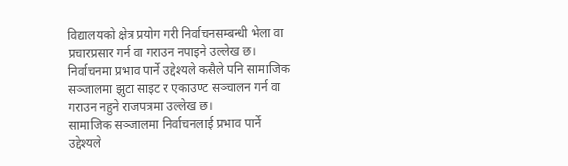विद्यालयको क्षेत्र प्रयोग गरी निर्वाचनसम्बन्धी भेला वा प्रचारप्रसार गर्न वा गराउन नपाइने उल्लेख छ।
निर्वाचनमा प्रभाव पार्ने उद्देश्यले कसैले पनि सामाजिक सञ्जालमा झुटा साइट र एकाउण्ट सञ्चालन गर्न वा गराउन नहुने राजपत्रमा उल्लेख छ।
सामाजिक सञ्जालमा निर्वाचनलाई प्रभाव पार्ने उद्देश्यले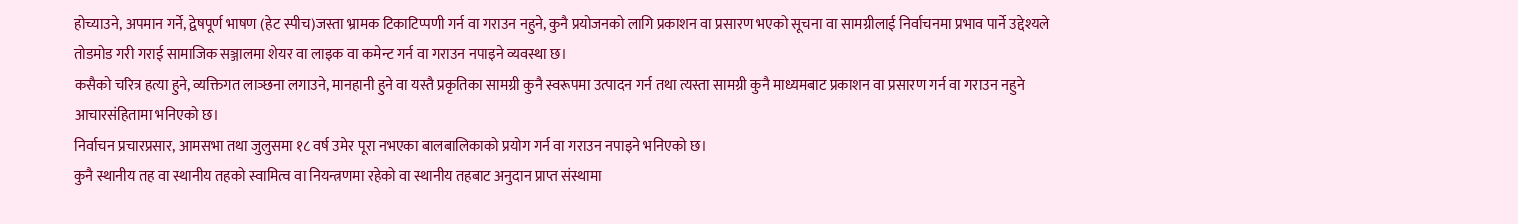होच्याउने, अपमान गर्ने, द्वेषपूर्ण भाषण (हेट स्पीच)जस्ता भ्रामक टिकाटिप्पणी गर्न वा गराउन नहुने, कुनै प्रयोजनको लागि प्रकाशन वा प्रसारण भएको सूचना वा सामग्रीलाई निर्वाचनमा प्रभाव पार्ने उद्देश्यले तोडमोड गरी गराई सामाजिक सञ्जालमा शेयर वा लाइक वा कमेन्ट गर्न वा गराउन नपाइने व्यवस्था छ।
कसैको चरित्र हत्या हुने, व्यक्तिगत लाञ्छना लगाउने, मानहानी हुने वा यस्तै प्रकृतिका सामग्री कुनै स्वरूपमा उत्पादन गर्न तथा त्यस्ता सामग्री कुनै माध्यमबाट प्रकाशन वा प्रसारण गर्न वा गराउन नहुने आचारसंहितामा भनिएको छ।
निर्वाचन प्रचारप्रसार, आमसभा तथा जुलुसमा १८ वर्ष उमेर पूरा नभएका बालबालिकाको प्रयोग गर्न वा गराउन नपाइने भनिएको छ।
कुनै स्थानीय तह वा स्थानीय तहको स्वामित्व वा नियन्त्रणमा रहेको वा स्थानीय तहबाट अनुदान प्राप्त संस्थामा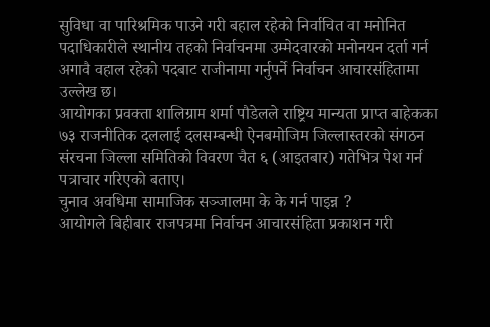सुविधा वा पारिश्रमिक पाउने गरी बहाल रहेको निर्वाचित वा मनोनित पदाधिकारीले स्थानीय तहको निर्वाचनमा उम्मेदवारको मनोनयन दर्ता गर्न अगावै वहाल रहेको पदबाट राजीनामा गर्नुपर्ने निर्वाचन आचारसंहितामा उल्लेख छ।
आयोगका प्रवक्ता शालिग्राम शर्मा पौडेलले राष्ट्रिय मान्यता प्राप्त बाहेकका ७३ राजनीतिक दललाई दलसम्बन्धी ऐनबमोजिम जिल्लास्तरको संगठन संरचना जिल्ला समितिको विवरण चैत ६ (आइतबार) गतेभित्र पेश गर्न पत्राचार गरिएको बताए।
चुनाव अवधिमा सामाजिक सञ्जालमा के के गर्न पाइन्न ?
आयोगले बिहीबार राजपत्रमा निर्वाचन आचारसंहिता प्रकाशन गरी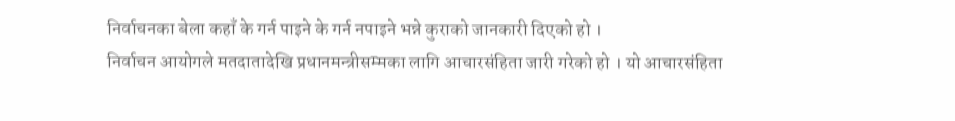निर्वाचनका बेला कहाँ के गर्न पाइने के गर्न नपाइने भन्ने कुराको जानकारी दिएको हो ।
निर्वाचन आयोगले मतदातादेखि प्रधानमन्त्रीसम्मका लागि आचारसंहिता जारी गरेको हो । यो आचारसंहिता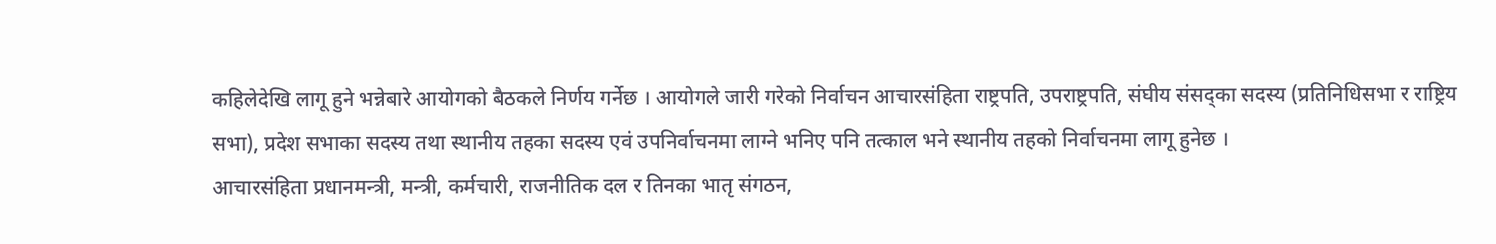कहिलेदेखि लागू हुने भन्नेबारे आयोगको बैठकले निर्णय गर्नेछ । आयोगले जारी गरेको निर्वाचन आचारसंहिता राष्ट्रपति, उपराष्ट्रपति, संघीय संसद्का सदस्य (प्रतिनिधिसभा र राष्ट्रिय सभा), प्रदेश सभाका सदस्य तथा स्थानीय तहका सदस्य एवं उपनिर्वाचनमा लाग्ने भनिए पनि तत्काल भने स्थानीय तहको निर्वाचनमा लागू हुनेछ ।
आचारसंहिता प्रधानमन्त्री, मन्त्री, कर्मचारी, राजनीतिक दल र तिनका भातृ संगठन,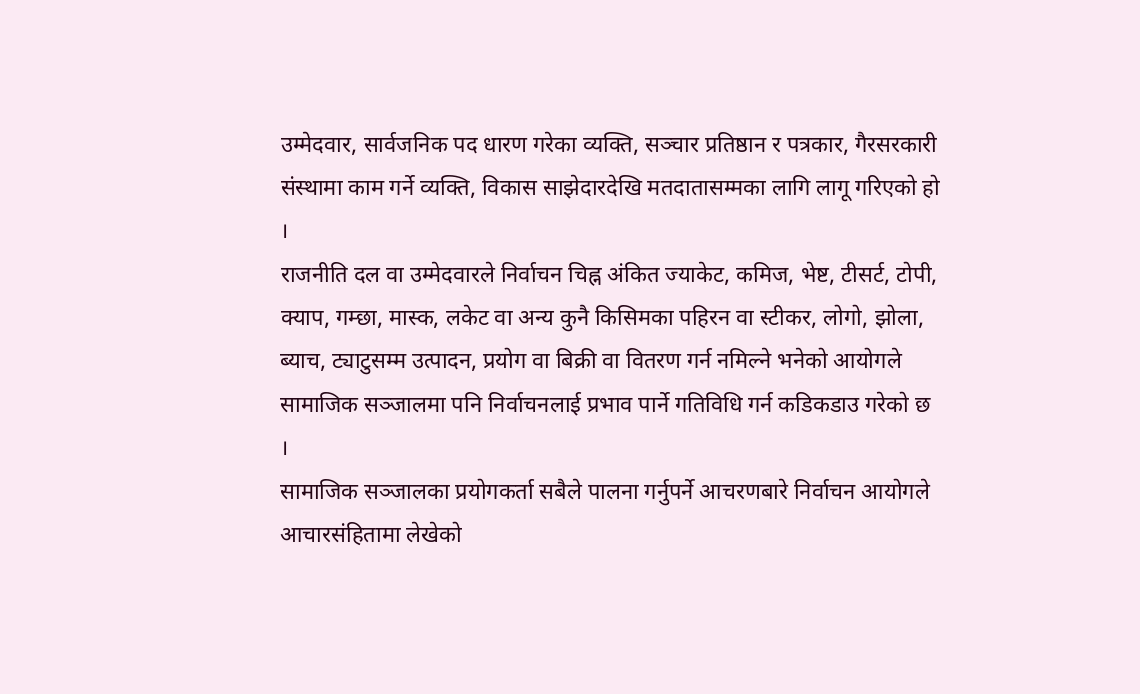उम्मेदवार, सार्वजनिक पद धारण गरेका व्यक्ति, सञ्चार प्रतिष्ठान र पत्रकार, गैरसरकारी संस्थामा काम गर्ने व्यक्ति, विकास साझेदारदेखि मतदातासम्मका लागि लागू गरिएको हो ।
राजनीति दल वा उम्मेदवारले निर्वाचन चिह्न अंकित ज्याकेट, कमिज, भेष्ट, टीसर्ट, टोपी, क्याप, गम्छा, मास्क, लकेट वा अन्य कुनै किसिमका पहिरन वा स्टीकर, लोगो, झोला, ब्याच, ट्याटुसम्म उत्पादन, प्रयोग वा बिक्री वा वितरण गर्न नमिल्ने भनेको आयोगले सामाजिक सञ्जालमा पनि निर्वाचनलाई प्रभाव पार्ने गतिविधि गर्न कडिकडाउ गरेको छ ।
सामाजिक सञ्जालका प्रयोगकर्ता सबैले पालना गर्नुपर्ने आचरणबारे निर्वाचन आयोगले आचारसंहितामा लेखेको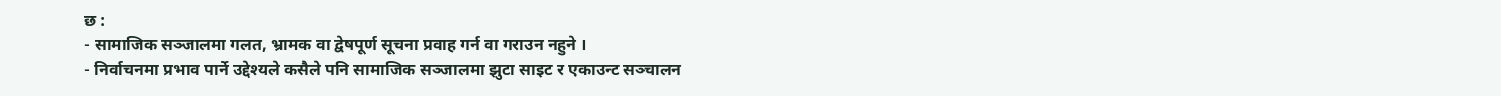छ :
- सामाजिक सञ्जालमा गलत, भ्रामक वा द्वेषपूर्ण सूचना प्रवाह गर्न वा गराउन नहुने ।
- निर्वाचनमा प्रभाव पार्ने उद्देश्यले कसैले पनि सामाजिक सञ्जालमा झुटा साइट र एकाउन्ट सञ्चालन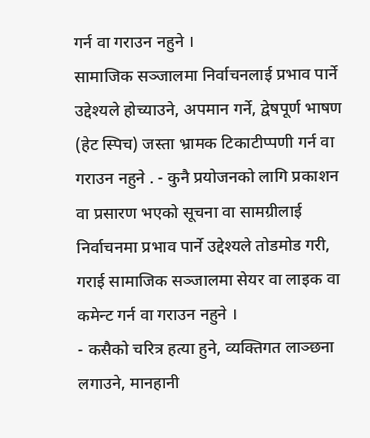गर्न वा गराउन नहुने ।
सामाजिक सञ्जालमा निर्वाचनलाई प्रभाव पार्ने उद्देश्यले होच्याउने, अपमान गर्ने, द्वेषपूर्ण भाषण (हेट स्पिच) जस्ता भ्रामक टिकाटीप्पणी गर्न वा गराउन नहुने . - कुनै प्रयोजनको लागि प्रकाशन वा प्रसारण भएको सूचना वा सामग्रीलाई निर्वाचनमा प्रभाव पार्ने उद्देश्यले तोडमोड गरी, गराई सामाजिक सञ्जालमा सेयर वा लाइक वा कमेन्ट गर्न वा गराउन नहुने ।
- कसैको चरित्र हत्या हुने, व्यक्तिगत लाञ्छना लगाउने, मानहानी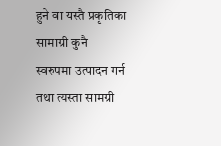हुने वा यस्तै प्रकृतिका सामाग्री कुनै स्वरुपमा उत्पादन गर्न तथा त्यस्ता सामग्री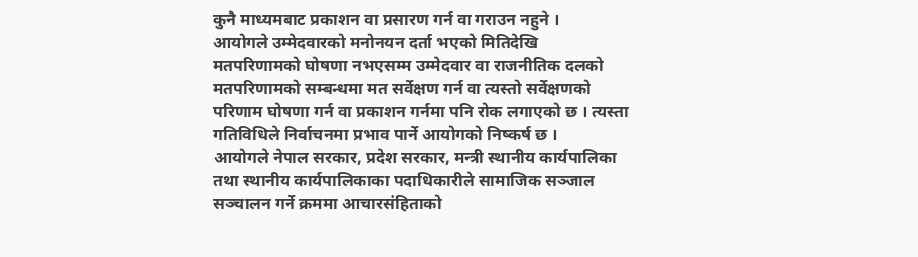कुनै माध्यमबाट प्रकाशन वा प्रसारण गर्न वा गराउन नहुने ।
आयोगले उम्मेदवारको मनोनयन दर्ता भएको मितिदेखि मतपरिणामको घोषणा नभएसम्म उम्मेदवार वा राजनीतिक दलको मतपरिणामको सम्बन्धमा मत सर्वेक्षण गर्न वा त्यस्तो सर्वेक्षणको परिणाम घोषणा गर्न वा प्रकाशन गर्नमा पनि रोक लगाएको छ । त्यस्ता गतिविधिले निर्वाचनमा प्रभाव पार्ने आयोगको निष्कर्ष छ ।
आयोगले नेपाल सरकार, प्रदेश सरकार, मन्त्री स्थानीय कार्यपालिका तथा स्थानीय कार्यपालिकाका पदाधिकारीले सामाजिक सञ्जाल सञ्चालन गर्ने क्रममा आचारसंहिताको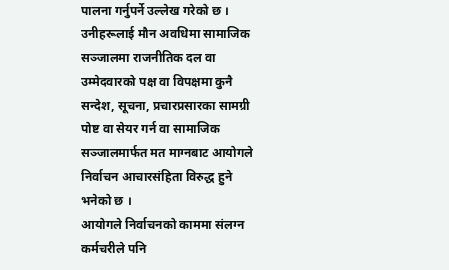पालना गर्नुपर्ने उल्लेख गरेको छ । उनीहरूलाई मौन अवधिमा सामाजिक सञ्जालमा राजनीतिक दल वा उम्मेदवारको पक्ष वा विपक्षमा कुनै सन्देश, सूचना, प्रचारप्रसारका सामग्री पोष्ट वा सेयर गर्न वा सामाजिक सञ्जालमार्फत मत माग्नबाट आयोगले निर्वाचन आचारसंहिता विरुद्ध हुने भनेको छ ।
आयोगले निर्वाचनको काममा संलग्न कर्मचरीले पनि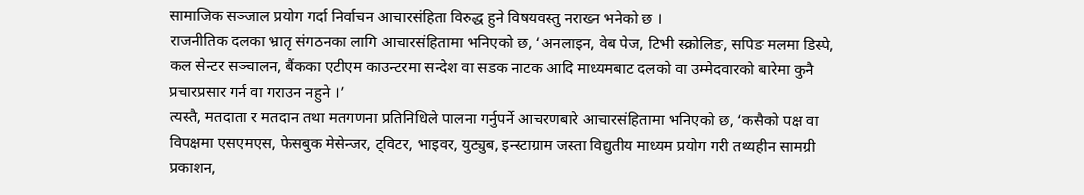सामाजिक सञ्जाल प्रयोग गर्दा निर्वाचन आचारसंहिता विरुद्ध हुने विषयवस्तु नराख्न भनेको छ ।
राजनीतिक दलका भ्रातृ संगठनका लागि आचारसंहितामा भनिएको छ, ‘अनलाइन, वेब पेज, टिभी स्क्रोलिङ, सपिङ मलमा डिस्पे, कल सेन्टर सञ्चालन, बैंकका एटीएम काउन्टरमा सन्देश वा सडक नाटक आदि माध्यमबाट दलको वा उम्मेदवारको बारेमा कुनै प्रचारप्रसार गर्न वा गराउन नहुने ।’
त्यस्तै, मतदाता र मतदान तथा मतगणना प्रतिनिधिले पालना गर्नुपर्ने आचरणबारे आचारसंहितामा भनिएको छ, ‘कसैको पक्ष वा विपक्षमा एसएमएस, फेसबुक मेसेन्जर, ट्विटर, भाइवर, युट्युब, इन्स्टाग्राम जस्ता विद्युतीय माध्यम प्रयोग गरी तथ्यहीन सामग्री प्रकाशन,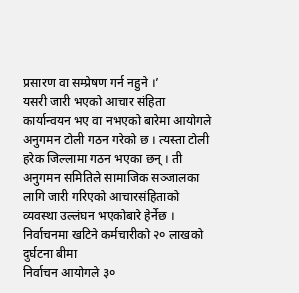प्रसारण वा सम्प्रेषण गर्न नहुने ।’
यसरी जारी भएको आचार संहिता कार्यान्वयन भए वा नभएको बारेमा आयोगले अनुगमन टोली गठन गरेको छ । त्यस्ता टोली हरेक जिल्लामा गठन भएका छन् । ती अनुगमन समितिले सामाजिक सञ्जालका लागि जारी गरिएको आचारसंहिताको व्यवस्था उल्लंघन भएकोबारे हेर्नेछ ।
निर्वाचनमा खटिने कर्मचारीको २० लाखको दुर्घटना बीमा
निर्वाचन आयोगले ३०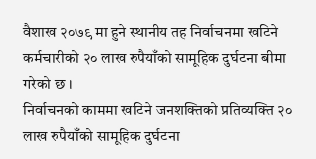वैशाख २०७९ मा हुने स्थानीय तह निर्वाचनमा खटिने कर्मचारीको २० लाख रुपैयाँको सामूहिक दुर्घटना बीमा गरेको छ ।
निर्वाचनको काममा खटिने जनशक्तिको प्रतिव्यक्ति २० लाख रुपैयाँको सामूहिक दुर्घटना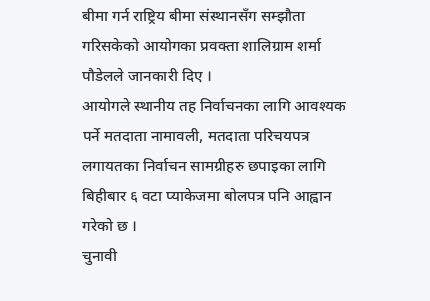बीमा गर्न राष्ट्रिय बीमा संस्थानसँग सम्झौता गरिसकेको आयोगका प्रवक्ता शालिग्राम शर्मा पौडेलले जानकारी दिए ।
आयोगले स्थानीय तह निर्वाचनका लागि आवश्यक पर्ने मतदाता नामावली, मतदाता परिचयपत्र लगायतका निर्वाचन सामग्रीहरु छपाइका लागि बिहीबार ६ वटा प्याकेजमा बोलपत्र पनि आह्वान गरेको छ ।
चुनावी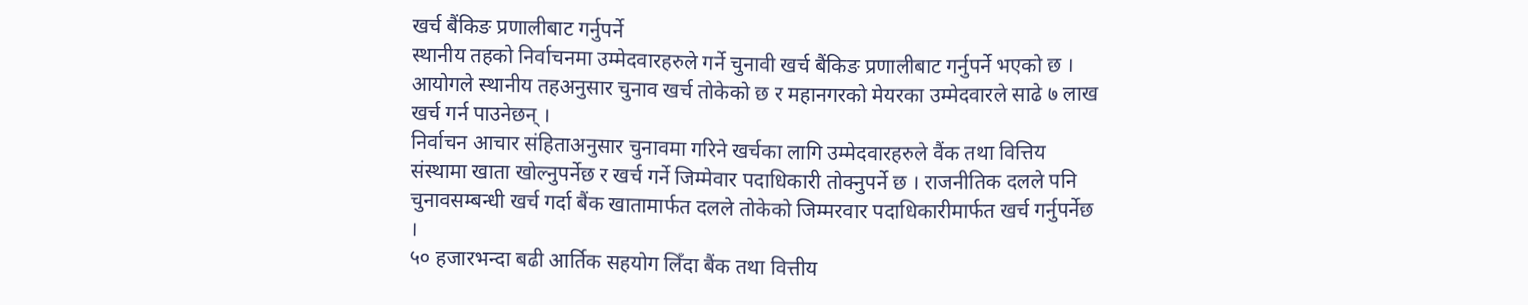खर्च बैंकिङ प्रणालीबाट गर्नुपर्ने
स्थानीय तहको निर्वाचनमा उम्मेदवारहरुले गर्ने चुनावी खर्च बैंकिङ प्रणालीबाट गर्नुपर्ने भएको छ । आयोगले स्थानीय तहअनुसार चुनाव खर्च तोकेको छ र महानगरको मेयरका उम्मेदवारले साढे ७ लाख खर्च गर्न पाउनेछन् ।
निर्वाचन आचार संहिताअनुसार चुनावमा गरिने खर्चका लागि उम्मेदवारहरुले वैंक तथा वित्तिय संस्थामा खाता खोल्नुपर्नेछ र खर्च गर्ने जिम्मेवार पदाधिकारी तोक्नुपर्ने छ । राजनीतिक दलले पनि चुनावसम्बन्धी खर्च गर्दा बैंक खातामार्फत दलले तोकेको जिम्मरवार पदाधिकारीमार्फत खर्च गर्नुपर्नेछ ।
५० हजारभन्दा बढी आर्तिक सहयोग लिँदा बैंक तथा वित्तीय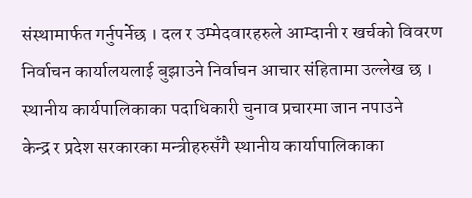संस्थामार्फत गर्नुपर्नेछ । दल र उम्मेदवारहरुले आम्दानी र खर्चको विवरण निर्वाचन कार्यालयलाई बुझाउने निर्वाचन आचार संहितामा उल्लेख छ ।
स्थानीय कार्यपालिकाका पदाधिकारी चुनाव प्रचारमा जान नपाउने
केन्द्र र प्रदेश सरकारका मन्त्रीहरुसँगै स्थानीय कार्यापालिकाका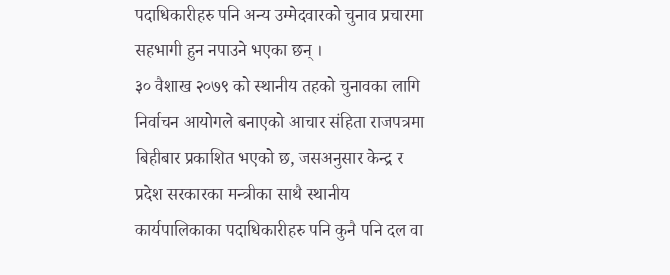पदाधिकारीहरु पनि अन्य उम्मेदवारको चुनाव प्रचारमा सहभागी हुन नपाउने भएका छन् ।
३० वैशाख २०७९ को स्थानीय तहको चुनावका लागि निर्वाचन आयोगले बनाएको आचार संहिता राजपत्रमा बिहीबार प्रकाशित भएको छ, जसअनुसार केन्द्र र प्रदेश सरकारका मन्त्रीका साथै स्थानीय कार्यपालिकाका पदाधिकारीहरु पनि कुनै पनि दल वा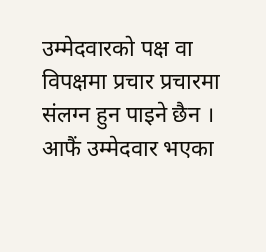उम्मेदवारको पक्ष वा विपक्षमा प्रचार प्रचारमा संलग्न हुन पाइने छैन ।
आफैं उम्मेदवार भएका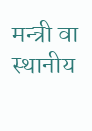मन्त्री वा स्थानीय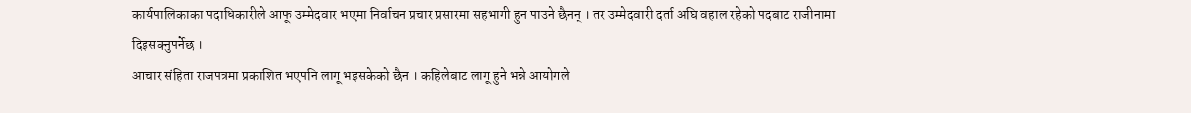कार्यपालिकाका पदाधिकारीले आफू उम्मेदवार भएमा निर्वाचन प्रचार प्रसारमा सहभागी हुन पाउने छैनन् । तर उम्मेदवारी दर्ता अघि वहाल रहेको पदबाट राजीनामा दिइसक्नुपर्नेछ ।
आचार संहिता राजपत्रमा प्रकाशित भएपनि लागू भइसकेको छैन । कहिलेबाट लागू हुने भन्ने आयोगले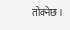तोक्नेछ ।